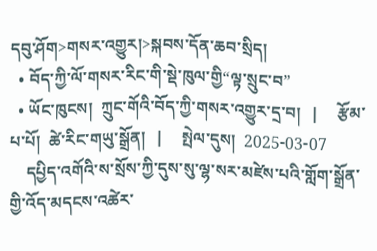དབུ་ཤོག>གསར་འགྱུར།>སྐབས་དོན་ཆབ་སྲིད།
  • བོད་ཀྱི་ལོ་གསར་རིང་གི་སྡེ་ཁུལ་གྱི“ལྟ་སྲུང་བ”
  • ཡོང་ཁུངས།  ཀྲུང་གོའི་བོད་ཀྱི་གསར་འགྱུར་དྲ་བ།   |     རྩོམ་པ་པོ།  ཚེ་རིང་གཡུ་སྒྲོན།   |     སྤེལ་དུས།  2025-03-07
    དཔྱིད་འགོའི་ས་སྲོས་ཀྱི་དུས་སུ་ལྷ་སར་མཛེས་པའི་གློག་སྒྲོན་གྱི་འོད་མདངས་འཚེར་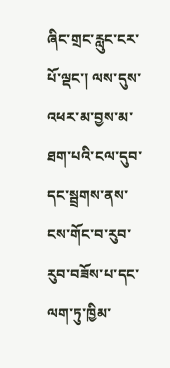ཞིང་གྲང་རླུང་ངར་པོ་ལྡང་། ལས་དུས་འཕར་མ་བྱས་མ་ཐག་པའི་ངལ་དུབ་དང་སྦྲགས་ནས་ངས་གོང་བ་རུབ་རུབ་བཟོས་པ་དང་ལག་ཏུ་ཁྱིམ་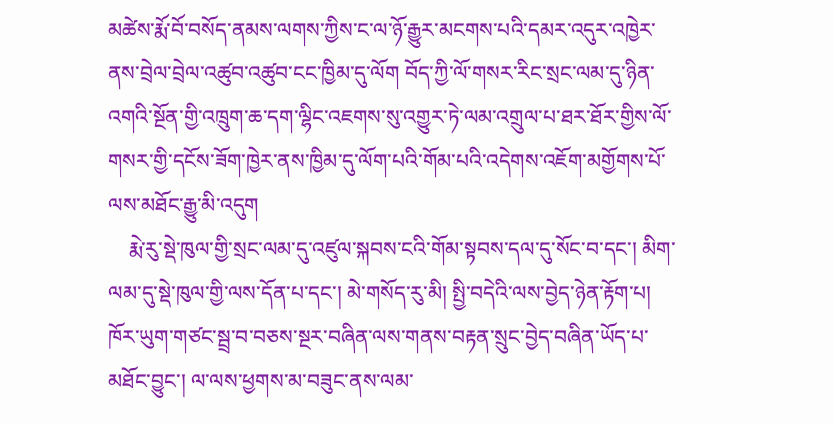མཚེས་རྨོ་བོ་བསོད་ནམས་ལགས་ཀྱིས་ང་ལ་ཉོ་རྒྱུར་མངགས་པའི་དམར་འདུར་འཁྱེར་ནས་བྲེལ་བྲེལ་འཚུབ་འཚུབ་ངང་ཁྱིམ་དུ་ལོག བོད་ཀྱི་ལོ་གསར་རིང་སྲང་ལམ་དུ་ཉིན་འགའི་སྔོན་གྱི་འཁྲུག་ཆ་དག་ལྷིང་འཇགས་སུ་འགྱུར་ཏེ་ལམ་འགྲུལ་པ་ཐར་ཐོར་གྱིས་ལོ་གསར་གྱི་དངོས་ཟོག་ཁྱེར་ནས་ཁྱིམ་དུ་ལོག་པའི་གོམ་པའི་འདེགས་འཇོག་མགྱོགས་པོ་ལས་མཐོང་རྒྱུ་མི་འདུག
    རྨེ་རུ་སྡེ་ཁུལ་གྱི་སྲང་ལམ་དུ་འཛུལ་སྐབས་ངའི་གོམ་སྟབས་དལ་དུ་སོང་བ་དང་། མིག་ལམ་དུ་སྡེ་ཁུལ་གྱི་ལས་དོན་པ་དང་། མེ་གསོད་རུ་མི། སྤྱི་བདེའི་ལས་བྱེད་ཉེན་རྟོག་པ། ཁོར་ཡུག་གཙང་སྦྲ་བ་བཅས་སྔར་བཞིན་ལས་གནས་བརྟན་སྲུང་བྱེད་བཞིན་ཡོད་པ་མཐོང་བྱུང་། ལ་ལས་ཕྱགས་མ་བཟུང་ནས་ལམ་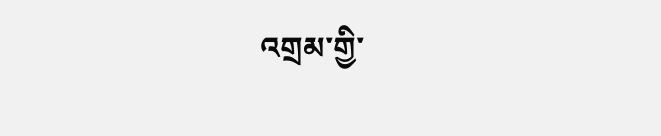འགྲམ་གྱི་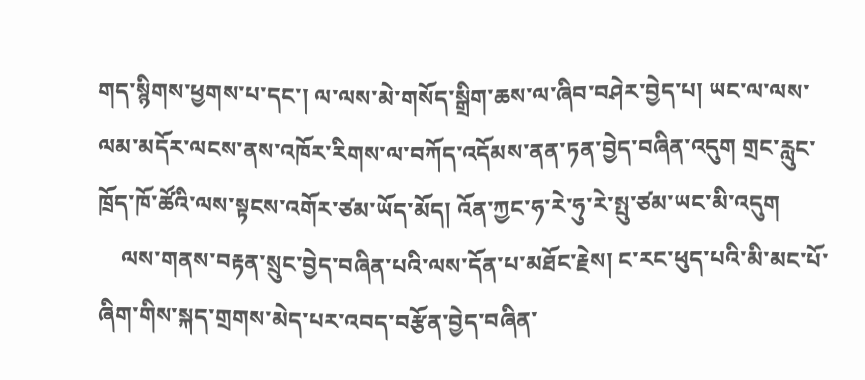གད་སྙིགས་ཕྱགས་པ་དང་། ལ་ལས་མེ་གསོད་སྒྲིག་ཆས་ལ་ཞིབ་བཤེར་བྱེད་པ། ཡང་ལ་ལས་ལམ་མདོར་ལངས་ནས་འཁོར་རིགས་ལ་བཀོད་འདོམས་ནན་ཏན་བྱེད་བཞིན་འདུག གྲང་རླུང་ཁྲོད་ཁོ་ཚོའི་ལས་སྟངས་འགོར་ཙམ་ཡོད་མོད། འོན་ཀྱང་ཧ་རེ་ཧུ་རེ་སྤུ་ཙམ་ཡང་མི་འདུག
    ལས་གནས་བརྟན་སྲུང་བྱེད་བཞིན་པའི་ལས་དོན་པ་མཐོང་རྗེས། ང་རང་ཕུད་པའི་མི་མང་པོ་ཞིག་གིས་སྐད་གྲགས་མེད་པར་འབད་བརྩོན་བྱེད་བཞིན་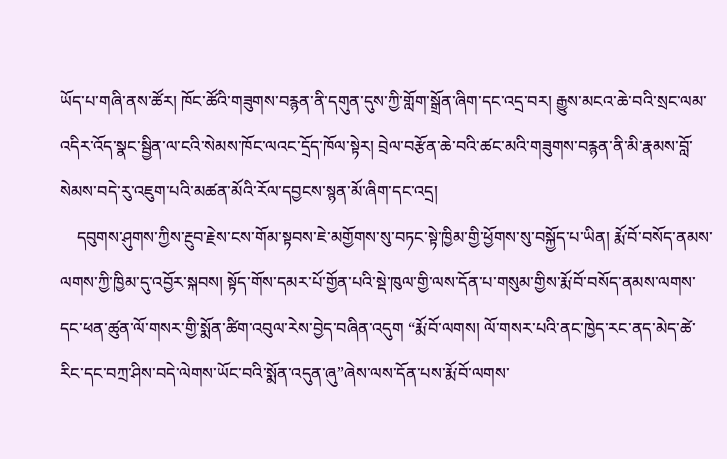ཡོད་པ་གཞི་ནས་ཚོར། ཁོང་ཚོའི་གཟུགས་བརྙན་ནི་དགུན་དུས་ཀྱི་གློག་སྒྲོན་ཞིག་དང་འདྲ་བར། རྒྱུས་མངའ་ཆེ་བའི་སྲང་ལམ་འདིར་འོད་སྣང་སྦྱིན་ལ་ངའི་སེམས་ཁོང་ལའང་དྲོད་ཁོལ་སྟེར། བྲེལ་བརྩོན་ཆེ་བའི་ཚང་མའི་གཟུགས་བརྙན་ནི་མི་རྣམས་བློ་སེམས་བདེ་རུ་འཇུག་པའི་མཚན་མོའི་རོལ་དབྱངས་སྙན་མོ་ཞིག་དང་འདྲ།
    དབུགས་ཤུགས་ཀྱིས་རྔུབ་རྗེས་ངས་གོམ་སྟབས་ཇེ་མགྱོགས་སུ་བཏང་སྟེ་ཁྱིམ་གྱི་ཕྱོགས་སུ་བསྐྱོད་པ་ཡིན། རྨོ་བོ་བསོད་ནམས་ལགས་ཀྱི་ཁྱིམ་དུ་འབྱོར་སྐབས། སྟོད་གོས་དམར་པོ་གྱོན་པའི་སྡེ་ཁུལ་གྱི་ལས་དོན་པ་གསུམ་གྱིས་རྨོ་བོ་བསོད་ནམས་ལགས་དང་ཕན་ཚུན་ལོ་གསར་གྱི་སྨོན་ཚིག་འབུལ་རེས་བྱེད་བཞིན་འདུག “རྨོ་བོ་ལགས། ལོ་གསར་པའི་ནང་ཁྱེད་རང་ནད་མེད་ཚེ་རིང་དང་བཀྲ་ཤིས་བདེ་ལེགས་ཡོང་བའི་སྨོན་འདུན་ཞུ”ཞེས་ལས་དོན་པས་རྨོ་བོ་ལགས་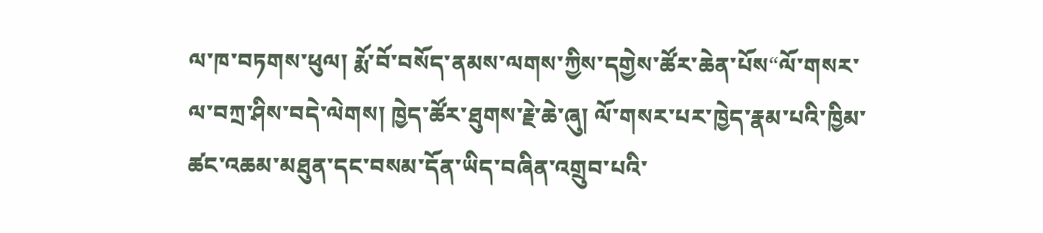ལ་ཁ་བཏགས་ཕུལ། རྨོ་བོ་བསོད་ནམས་ལགས་ཀྱིས་དགྱེས་ཚོར་ཆེན་པོས“ལོ་གསར་ལ་བཀྲ་ཤིས་བདེ་ལེགས། ཁྱེད་ཚོར་ཐུགས་རྗེ་ཆེ་ཞུ། ལོ་གསར་པར་ཁྱེད་རྣམ་པའི་ཁྱིམ་ཚང་འཆམ་མཐུན་དང་བསམ་དོན་ཡིད་བཞིན་འགྲུབ་པའི་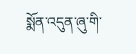སྨོན་འདུན་ཞུ་གི་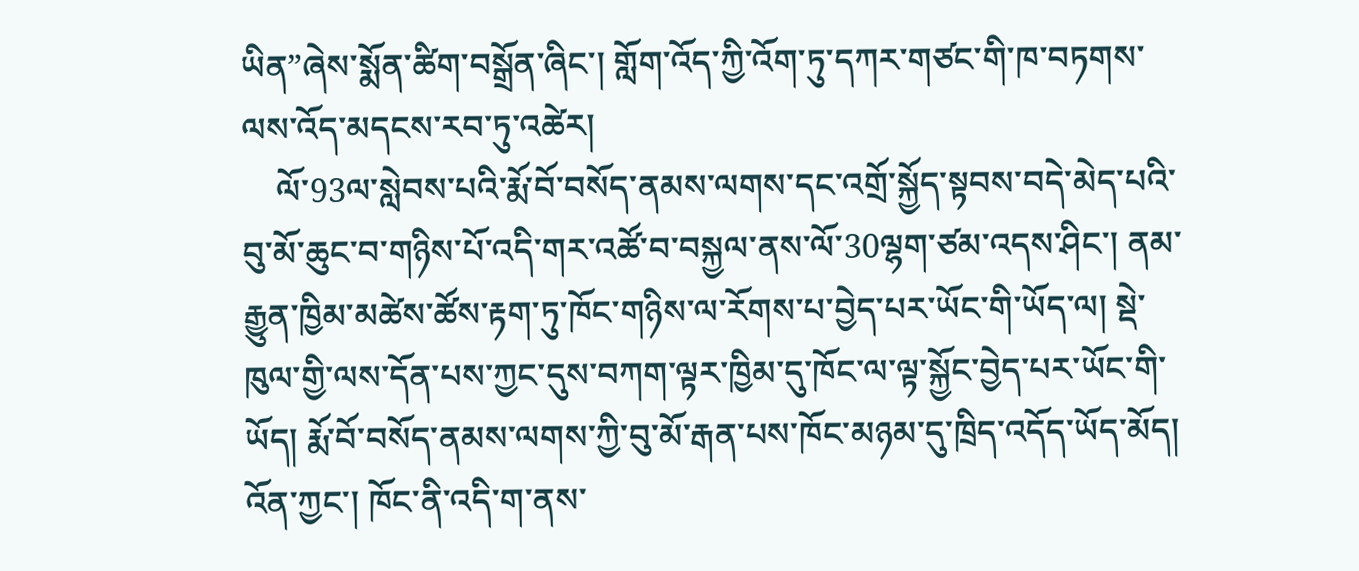ཡིན”ཞེས་སྨོན་ཚིག་བསྒྲོན་ཞིང་། གློག་འོད་ཀྱི་འོག་ཏུ་དཀར་གཙང་གི་ཁ་བཏགས་ལས་འོད་མདངས་རབ་ཏུ་འཚེར།
    ལོ་93ལ་སླེབས་པའི་རྨོ་བོ་བསོད་ནམས་ལགས་དང་འགྲོ་སྐྱོད་སྟབས་བདེ་མེད་པའི་བུ་མོ་ཆུང་བ་གཉིས་པོ་འདི་གར་འཚོ་བ་བསྐྱལ་ནས་ལོ་30ལྷག་ཙམ་འདས་ཤིང་། ནམ་རྒྱུན་ཁྱིམ་མཚེས་ཚོས་རྟག་ཏུ་ཁོང་གཉིས་ལ་རོགས་པ་བྱེད་པར་ཡོང་གི་ཡོད་ལ། སྡེ་ཁུལ་གྱི་ལས་དོན་པས་ཀྱང་དུས་བཀག་ལྟར་ཁྱིམ་དུ་ཁོང་ལ་ལྟ་སྐྱོང་བྱེད་པར་ཡོང་གི་ཡོད། རྨོ་བོ་བསོད་ནམས་ལགས་ཀྱི་བུ་མོ་རྒན་པས་ཁོང་མཉམ་དུ་ཁྲིད་འདོད་ཡོད་མོད། འོན་ཀྱང་། ཁོང་ནི་འདི་ག་ནས་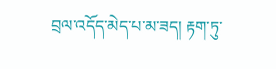བྲལ་འདོད་མེད་པ་མ་ཟད། རྟག་ཏུ་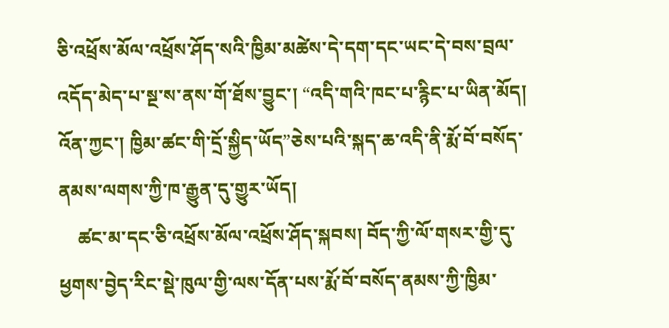ཅི་འཕྲོས་མོལ་འཕྲོས་ཤོད་སའི་ཁྱིམ་མཚེས་དེ་དག་དང་ཡང་དེ་བས་བྲལ་འདོད་མེད་པ་སྔ་ས་ནས་གོ་ཐོས་བྱུང་། “འདི་གའི་ཁང་པ་རྙིང་པ་ཡིན་མོད། འོན་ཀྱང་། ཁྱིམ་ཚང་གི་དྲོ་སྐྱིད་ཡོད”ཅེས་པའི་སྐད་ཆ་འདི་ནི་རྨོ་བོ་བསོད་ནམས་ལགས་ཀྱི་ཁ་རྒྱུན་དུ་གྱུར་ཡོད།
    ཚང་མ་དང་ཅི་འཕྲོས་མོལ་འཕྲོས་ཤོད་སྐབས། བོད་ཀྱི་ལོ་གསར་གྱི་དུ་ཕྱགས་བྱེད་རིང་སྡེ་ཁུལ་གྱི་ལས་དོན་པས་རྨོ་བོ་བསོད་ནམས་ཀྱི་ཁྱིམ་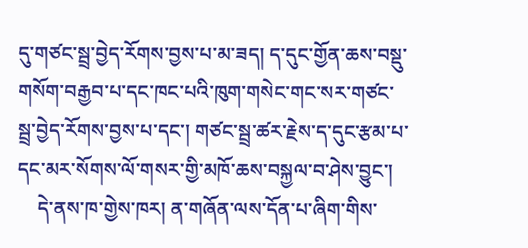དུ་གཙང་སྦྲ་བྱེད་རོགས་བྱས་པ་མ་ཟད། ད་དུང་གྱོན་ཆས་བསྡུ་གསོག་བརྒྱབ་པ་དང་ཁང་པའི་ཁུག་གསེང་གང་སར་གཙང་སྦྲ་བྱེད་རོགས་བྱས་པ་དང་། གཙང་སྦྲ་ཚར་རྗེས་ད་དུང་རྩམ་པ་དང་མར་སོགས་ལོ་གསར་གྱི་མཁོ་ཆས་བསྐྱལ་བ་ཤེས་བྱུང་།
    དེ་ནས་ཁ་གྱེས་ཁར། ན་གཞོན་ལས་དོན་པ་ཞིག་གིས་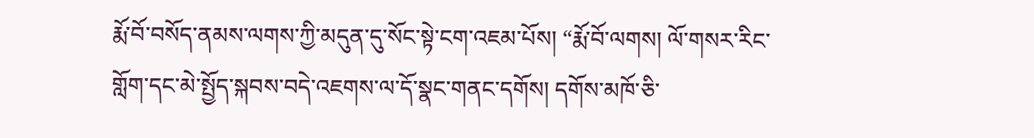རྨོ་བོ་བསོད་ནམས་ལགས་ཀྱི་མདུན་དུ་སོང་སྟེ་ངག་འཇམ་པོས། “རྨོ་བོ་ལགས། ལོ་གསར་རིང་གློག་དང་མེ་སྤྱོད་སྐབས་བདེ་འཇགས་ལ་དོ་སྣང་གནང་དགོས། དགོས་མཁོ་ཅི་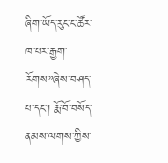ཞིག་ཡོད་རུང་ང་ཚོར་ཁ་པར་རྒྱག་རོགས”ཞེས་བཤད་པ་དང་། རྨོ་བོ་བསོད་ནམས་ལགས་ཀྱིས་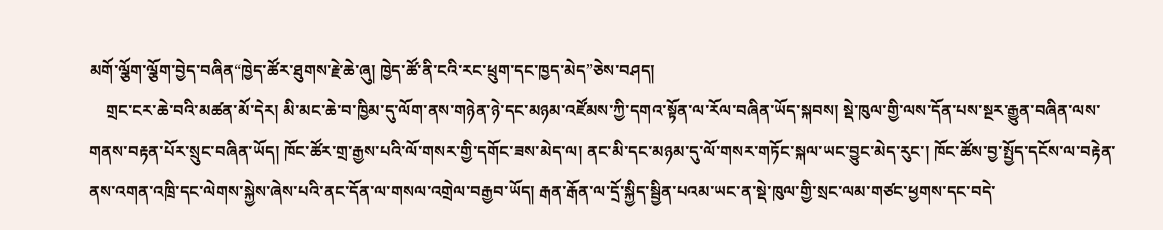མགོ་ལྕོག་ལྕོག་བྱེད་བཞིན“ཁྱེད་ཚོར་ཐུགས་རྗེ་ཆེ་ཞུ། ཁྱེད་ཚོ་ནི་ངའི་རང་ཕྲུག་དང་ཁྱད་མེད”ཅེས་བཤད།
    གྲང་ངར་ཆེ་བའི་མཚན་མོ་དེར། མི་མང་ཆེ་བ་ཁྱིམ་དུ་ལོག་ནས་གཉེན་ཉེ་དང་མཉམ་འཛོམས་ཀྱི་དགའ་སྟོན་ལ་རོལ་བཞིན་ཡོད་སྐབས། སྡེ་ཁུལ་གྱི་ལས་དོན་པས་སྔར་རྒྱུན་བཞིན་ལས་གནས་བརྟན་པོར་སྲུང་བཞིན་ཡོད། ཁོང་ཚོར་གྲ་རྒྱས་པའི་ལོ་གསར་གྱི་དགོང་ཟས་མེད་ལ། ནང་མི་དང་མཉམ་དུ་ལོ་གསར་གཏོང་སྐལ་ཡང་བྱུང་མེད་རུང་། ཁོང་ཚོས་བྱ་སྤྱོད་དངོས་ལ་བརྟེན་ནས་འགན་འཁྲི་དང་ལེགས་སྐྱེས་ཞེས་པའི་ནང་དོན་ལ་གསལ་འགྲེལ་བརྒྱབ་ཡོད། རྒན་རྒོན་ལ་དྲོ་སྐྱིད་སྦྱིན་པའམ་ཡང་ན་སྡེ་ཁུལ་གྱི་སྲང་ལམ་གཙང་ཕྱགས་དང་བདེ་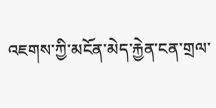འཇགས་ཀྱི་མངོན་མེད་རྐྱེན་ངན་གྲལ་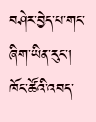བཤེར་བྱེད་པ་གང་ཞིག་ཡིན་རུང་། ཁོང་ཚོའི་འབད་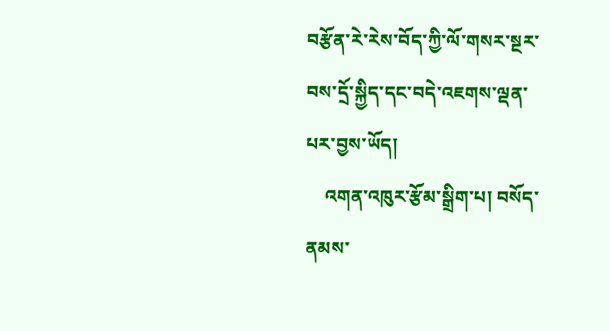བརྩོན་རེ་རེས་བོད་ཀྱི་ལོ་གསར་སྔར་བས་དྲོ་སྐྱིད་དང་བདེ་འཇགས་ལྡན་པར་བྱས་ཡོད།
    འགན་འཁུར་རྩོམ་སྒྲིག་པ། བསོད་ནམས་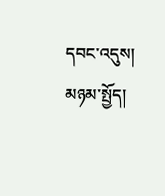དབང་འདུས།
མཉམ་སྤྱོད།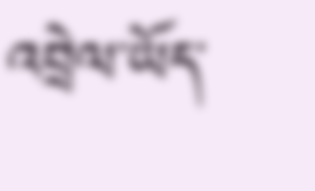འབྲེལ་ཡོད་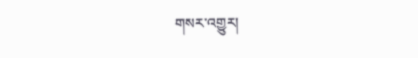གསར་འགྱུར།